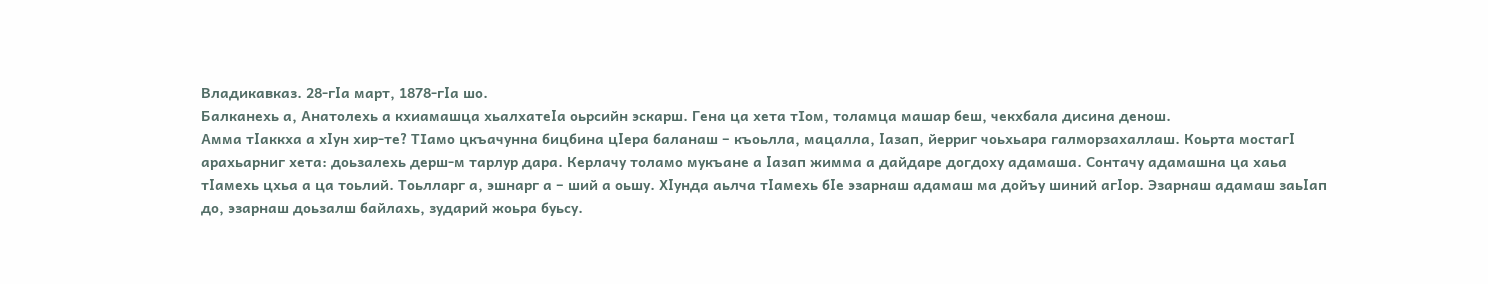Владикавказ. 28-гӏа март, 1878-гӏа шо.
Балканехь а, Анатолехь а кхиамашца хьалхатеӏа оьрсийн эскарш. Гена ца хета тӀом, толамца машар беш, чекхбала дисина денош.
Амма тӏаккха а хӏун хир-те? ТІамо цкъачунна бицбина цӏера баланаш – къоьлла, мацалла, ӏазап, йерриг чоьхьара галморзахаллаш. Коьрта мостагӏ арахьарниг хета: доьзалехь дерш-м тарлур дара. Керлачу толамо мукъане а ӏазап жимма а дайдаре догдоху адамаша. Сонтачу адамашна ца хаьа тӏамехь цхьа а ца тоьлий. Тоьлларг а, эшнарг а – ший а оьшу. Хӏунда аьлча тӏамехь бӏе эзарнаш адамаш ма дойъу шиний агӏор. Эзарнаш адамаш заьӏап до, эзарнаш доьзалш байлахь, зударий жоьра буьсу.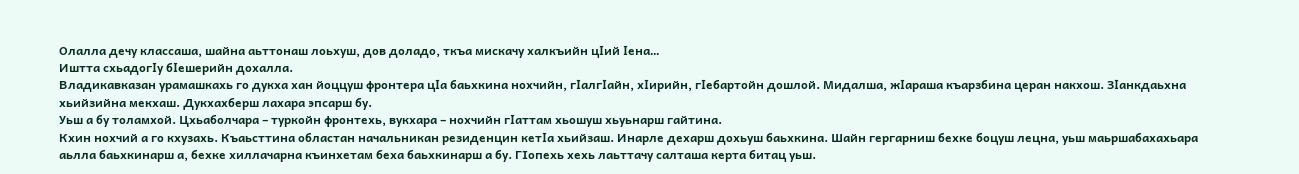Олалла дечу классаша, шайна аьттонаш лоьхуш, дов доладо, ткъа мискачу халкъийн цӏий ӏена…
Иштта схьадогӏу бӏешерийн дохалла.
Владикавказан урамашкахь го дукха хан йоццуш фронтера цӏа баьхкина нохчийн, гӏалгӏайн, хӏирийн, гӏебартойн дошлой. Мидалша, жӏараша къарзбина церан накхош. Зӏанкдаьхна хьийзийна мекхаш. Дукхахберш лахара эпсарш бу.
Уьш а бу толамхой. Цхьаболчара – туркойн фронтехь, вукхара – нохчийн гӏаттам хьошуш хьуьнарш гайтина.
Кхин нохчий а го кхузахь. Къаьсттина областан начальникан резиденцин кетӏа хьийзаш. Инарле дехарш дохьуш баьхкина. Шайн гергарниш бехке боцуш лецна, уьш маьршабахахьара аьлла баьхкинарш а, бехке хиллачарна къинхетам беха баьхкинарш а бу. ГІопехь хехь лаьттачу салташа керта битац уьш.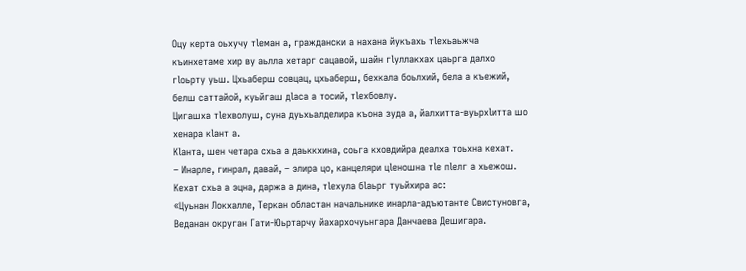Оцу керта оьхучу тӏеман а, граждански а нахана йукъахь тӏехьаьжча къинхетаме хир ву аьлла хетарг сацавой, шайн гӏуллакхах цаьрга далхо гӏоьрту уьш. Цхьаберш совцац, цхьаберш, бехкала боьлхий, бела а къежий, белш саттайой, куьйгаш дӏаса а тосий, тӏехбовлу.
Цигашха тӏехволуш, суна дуьхьалделира къона зуда а, йалхитта-вуьрхӏитта шо хенара кӏант а.
Кӏанта, шен четара схьа а даьккхина, соьга кховдийра деалха тоьхна кехат.
– Инарле, гинрал, давай, – элира цо, канцеляри цӏеношна тӏе пӏелг а хьежош.
Кехат схьа а эцна, даржа а дина, тӏехула бӏаьрг туьйхира ас:
«Цуьнан Локхалле, Теркан областан начальнике инарла-адъютанте Свистуновга, Веданан округан Гати-Юьртарчу йахархочуьнгара Данчаева Дешигара.